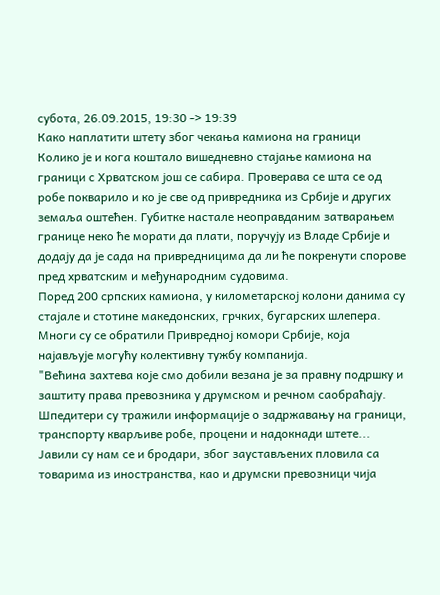субота, 26.09.2015, 19:30 -> 19:39
Како наплатити штету због чекања камиона на граници
Колико је и кога коштало вишедневно стајање камиона на граници с Хрватском још се сабира. Проверава се шта се од робе покварило и ко је све од привредника из Србије и других земаља оштећен. Губитке настале неоправданим затварањем границе неко ће морати да плати, поручују из Владе Србије и додају да је сада на привредницима да ли ће покренути спорове пред хрватским и међународним судовима.
Поред 200 српских камиона, у километарској колони данима су стајале и стотине македонских, грчких, бугарских шлепера. Многи су се обратили Привредној комори Србије, која најављује могућу колективну тужбу компанија.
"Већина захтева које смо добили везана је за правну подршку и заштиту права превозника у друмском и речном саобраћају. Шпедитери су тражили информације о задржавању на граници, транспорту кварљиве робе, процени и надокнади штете... Јавили су нам се и бродари, због заустављених пловила са товарима из иностранства, као и друмски превозници чија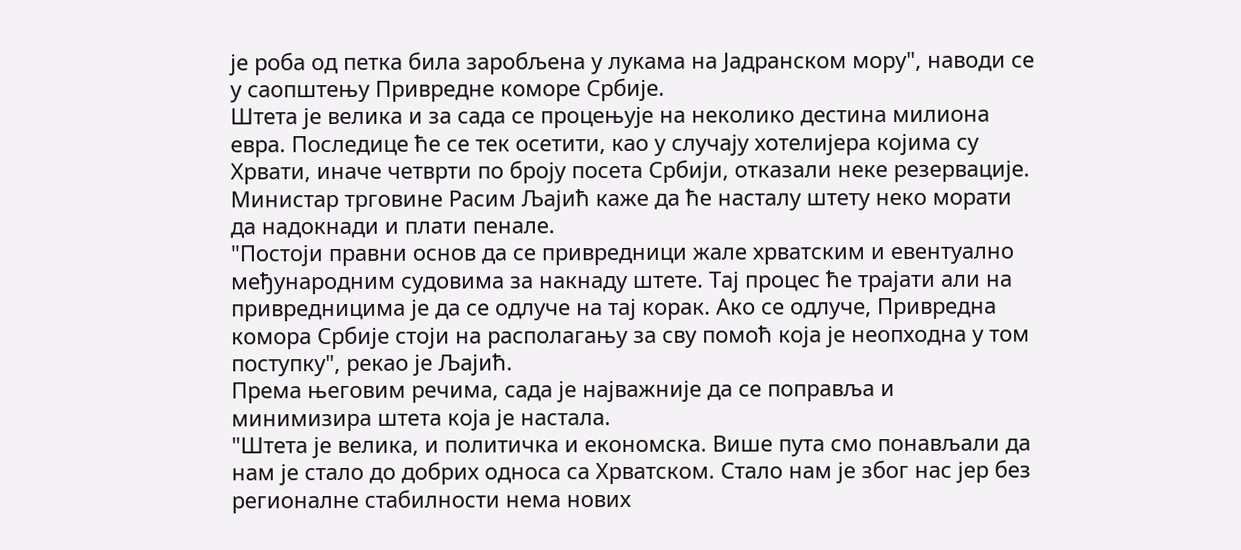је роба од петка била заробљена у лукама на Јадранском мору", наводи се у саопштењу Привредне коморе Србије.
Штета је велика и за сада се процењује на неколико дестина милиона евра. Последице ће се тек осетити, као у случају хотелијера којима су Хрвати, иначе четврти по броју посета Србији, отказали неке резервације.
Министар трговине Расим Љајић каже да ће насталу штету неко морати да надокнади и плати пенале.
"Постоји правни основ да се привредници жале хрватским и евентуално међународним судовима за накнаду штете. Тај процес ће трајати али на привредницима је да се одлуче на тај корак. Ако се одлуче, Привредна комора Србије стоји на располагању за сву помоћ која је неопходна у том поступку", рекао је Љајић.
Према његовим речима, сада је најважније да се поправља и минимизира штета која је настала.
"Штета је велика, и политичка и економска. Више пута смо понављали да нам је стало до добрих односа са Хрватском. Стало нам је због нас јер без регионалне стабилности нема нових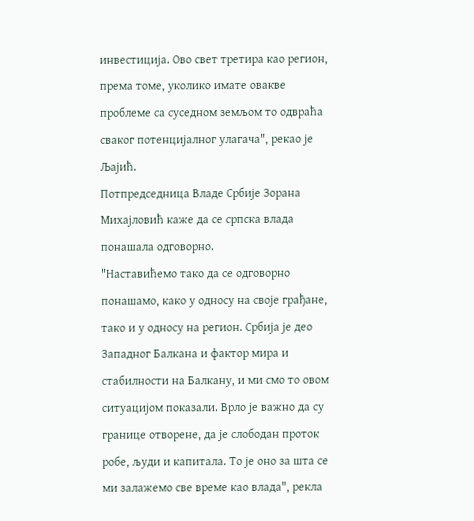инвестиција. Ово свет третира као регион, према томе, уколико имате овакве проблеме са суседном земљом то одвраћа сваког потенцијалног улагача", рекао је Љајић.
Потпредседница Владе Србије Зорана Михајловић каже да се српска влада понашала одговорно.
"Наставићемо тако да се одговорно понашамо, како у односу на своје грађане, тако и у односу на регион. Србија је део Западног Балкана и фактор мира и стабилности на Балкану, и ми смо то овом ситуацијом показали. Врло је важно да су границе отворене, да је слободан проток робе, људи и капитала. То је оно за шта се ми залажемо све време као влада", рекла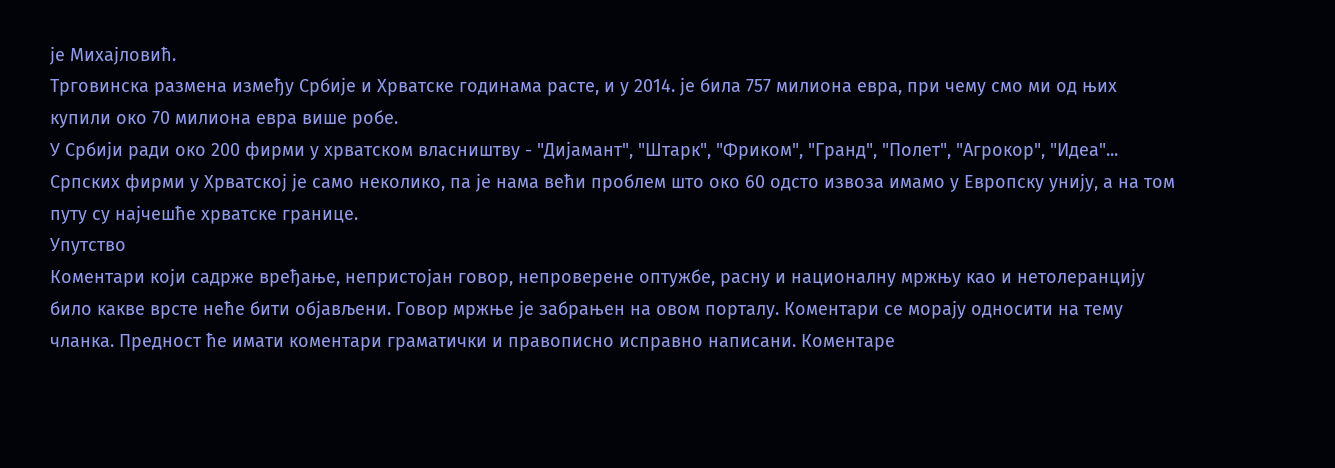је Михајловић.
Трговинска размена између Србије и Хрватске годинама расте, и у 2014. је била 757 милиона евра, при чему смо ми од њих купили око 70 милиона евра више робе.
У Србији ради око 200 фирми у хрватском власништву - "Дијамант", "Штарк", "Фриком", "Гранд", "Полет", "Агрокор", "Идеа"...
Српских фирми у Хрватској је само неколико, па је нама већи проблем што око 60 одсто извоза имамо у Европску унију, а на том путу су најчешће хрватске границе.
Упутство
Коментари који садрже вређање, непристојан говор, непроверене оптужбе, расну и националну мржњу као и нетолеранцију било какве врсте неће бити објављени. Говор мржње је забрањен на овом порталу. Коментари се морају односити на тему чланка. Предност ће имати коментари граматички и правописно исправно написани. Коментаре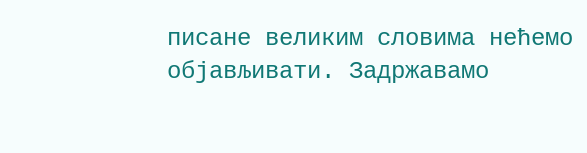писане великим словима нећемо објављивати. Задржавамо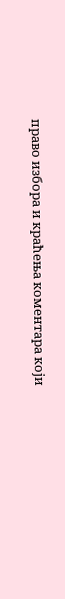право избора и краћења коментара који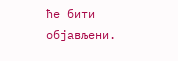ће бити објављени.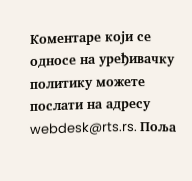Коментаре који се односе на уређивачку политику можете послати на адресу webdesk@rts.rs. Поља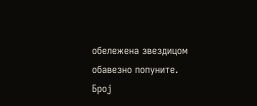обележена звездицом обавезно попуните.
Број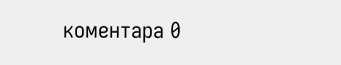коментара 0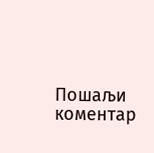Пошаљи коментар